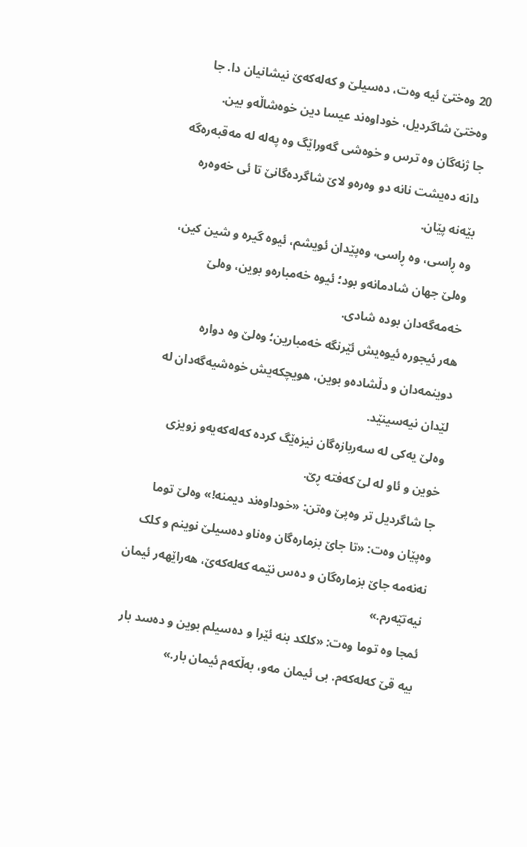20 وەختێ ئیه وەت، دەسیلێ و کەلەکەێ نیشانیان دا. جا وەختێ شاگردیل، خوداوەند عیسا دین خوەشاڵەو بین.
جا ژنەگان وه ترس و خوەشی گەوراێگ وه پەله له مەقبەرەگه دانه دەیشت نانه دو وەرەو لاێ شاگردەگانێ تا ئی خەوەره بێەنه پێان.
وه ڕاسی، وه ڕاسی، وەپێدان ئویشم، ئیوه گیره و شین کین، وەلێ جهان شادمانەو بود؛ ئیوه خەمبارەو بوین، وەلێ خەمەگەدان بوده شادی.
هەر ئیجوره ئیوەیش ئێرنگه خەمبارین؛ وەلێ وه دواره دوینمەدان و دڵشادەو بوین، هویچکەیش خوەشیەگەدان له لێدان نیەسینێد.
وەلێ یەکی له سەربازەگان نیزەێگ کرده کەلەکەیەو زویزی خوین و ئاو له لێ کەفته ڕێ.
جا شاگردیل تر وەپێ وەتن: «خوداوەند دیمنه!» وەلێ توما وەپێان وەت: «تا جاێ بزمارەگان وەناو دەسیلێ نوینم و کلک نەنەمه جاێ بزمارەگان و دەس نێمه کەلەکەێ، هەراێهەر ئیمان نیەتێەرم.»
ئمجا وه توما وەت: «کلکد بنه ئێرا و دەسیلم بوین و دەسد بار بیه قێ کەلەکەم. بی ئیمان مەو، بەڵکەم ئیمان بار.»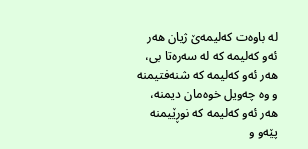له باوەت کەلیمەێ ژیان هەر ئەو کەلیمه که له سەرەتا بی، هەر ئەو کەلیمه که شنەفتیمنه و وه چەویل خوەمان دیمنه، هەر ئەو کەلیمه که نوڕێیمنه پێەو و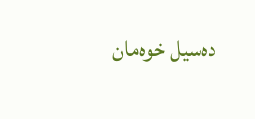دەسیل خوەمان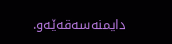دایمنەسەقەێەو.